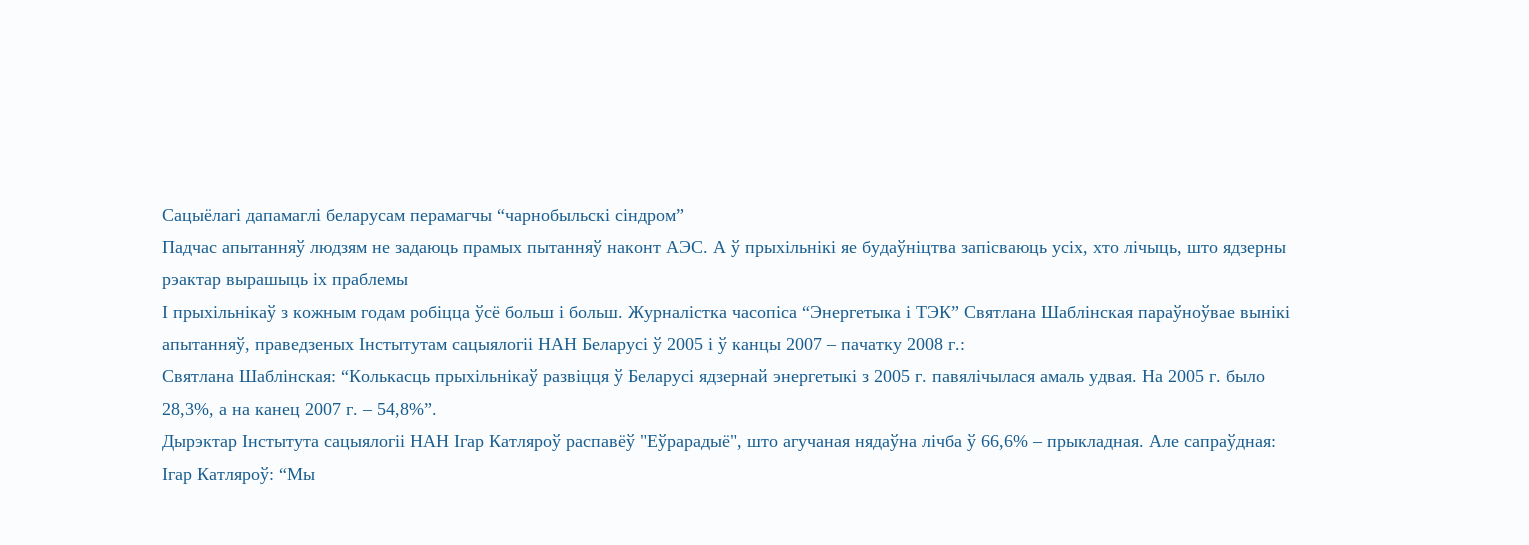Сацыёлагі дапамаглі беларусам перамагчы “чарнобыльскі сіндром”
Падчас апытанняў людзям не задаюць прамых пытанняў наконт АЭС. А ў прыхільнікі яе будаўніцтва запісваюць усіх, хто лічыць, што ядзерны рэактар вырашыць іх праблемы
І прыхільнікаў з кожным годам робіцца ўсё больш і больш. Журналістка часопіса “Энергетыка і ТЭК” Святлана Шаблінская параўноўвае вынікі апытанняў, праведзеных Інстытутам сацыялогіі НАН Беларусі ў 2005 і ў канцы 2007 – пачатку 2008 г.:
Святлана Шаблінская: “Колькасць прыхільнікаў развіцця ў Беларусі ядзернай энергетыкі з 2005 г. павялічылася амаль удвая. На 2005 г. было 28,3%, а на канец 2007 г. – 54,8%”.
Дырэктар Інстытута сацыялогіі НАН Ігар Катляроў распавёў "Еўрарадыё", што агучаная нядаўна лічба ў 66,6% – прыкладная. Але сапраўдная:
Ігар Катляроў: “Мы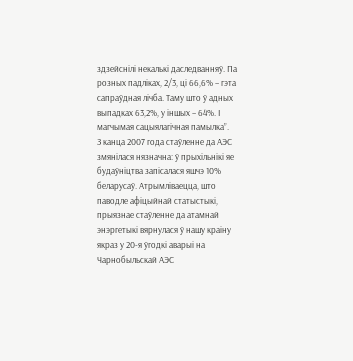здзейснілі некалькі даследванняў. Па розных падліках, 2/3, ці 66,6% – гэта сапраўдная лічба. Таму што ў адных выпадках 63,2%, у іншых – 64%. І магчымая сацыялагічная памылка”.
З канца 2007 года стаўленне да АЭС змянілася нязначна: ў прыхільнікі яе будаўніцтва запісалася яшчэ 10% беларусаў. Атрымліваецца, што паводле афіцыйнай статыстыкі, прыязнае стаўленне да атамнай энэргетыкі вярнулася ў нашу краіну якраз у 20-я ўгодкі аварыі на Чарнобыльскай АЭС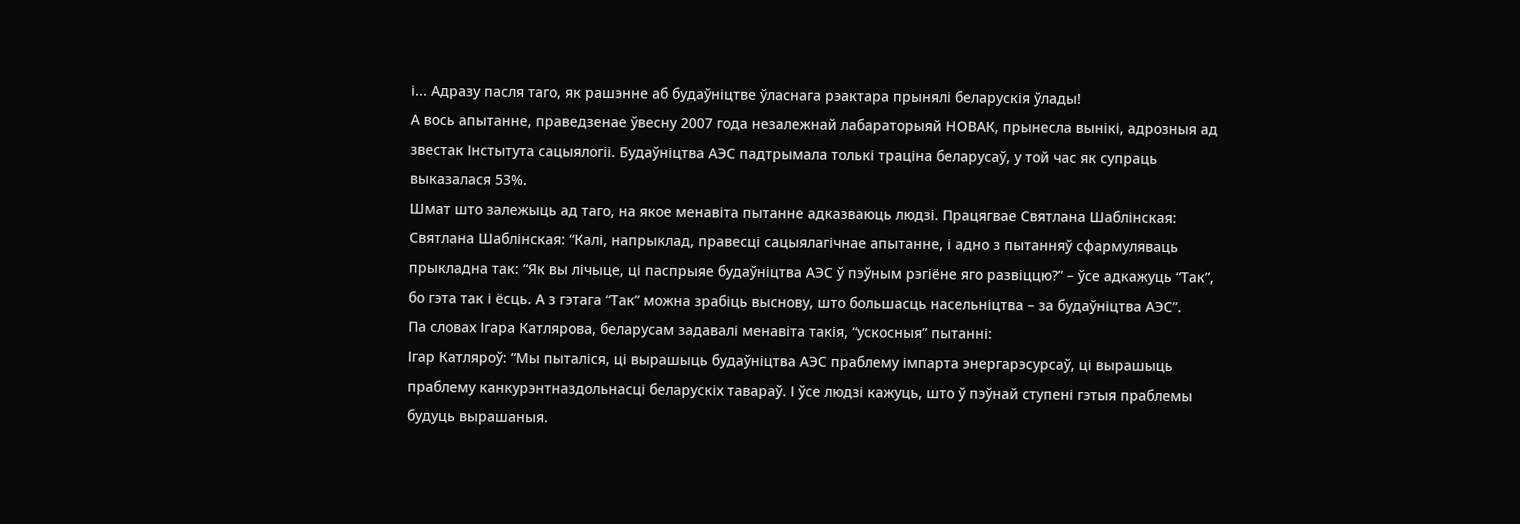і... Адразу пасля таго, як рашэнне аб будаўніцтве ўласнага рэактара прынялі беларускія ўлады!
А вось апытанне, праведзенае ўвесну 2007 года незалежнай лабараторыяй НОВАК, прынесла вынікі, адрозныя ад звестак Інстытута сацыялогіі. Будаўніцтва АЭС падтрымала толькі траціна беларусаў, у той час як супраць выказалася 53%.
Шмат што залежыць ад таго, на якое менавіта пытанне адказваюць людзі. Працягвае Святлана Шаблінская:
Святлана Шаблінская: “Калі, напрыклад, правесці сацыялагічнае апытанне, і адно з пытанняў сфармуляваць прыкладна так: “Як вы лічыце, ці паспрыяе будаўніцтва АЭС ў пэўным рэгіёне яго развіццю?” – ўсе адкажуць “Так”, бо гэта так і ёсць. А з гэтага “Так” можна зрабіць выснову, што большасць насельніцтва – за будаўніцтва АЭС”.
Па словах Ігара Катлярова, беларусам задавалі менавіта такія, “ускосныя” пытанні:
Ігар Катляроў: “Мы пыталіся, ці вырашыць будаўніцтва АЭС праблему імпарта энергарэсурсаў, ці вырашыць праблему канкурэнтназдольнасці беларускіх тавараў. І ўсе людзі кажуць, што ў пэўнай ступені гэтыя праблемы будуць вырашаныя.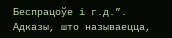Беспрацоўе і г.д.”.
Адказы, што называецца,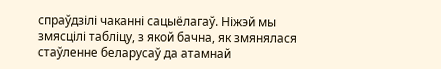спраўдзілі чаканні сацыёлагаў. Ніжэй мы змясцілі табліцу, з якой бачна, як змянялася стаўленне беларусаў да атамнай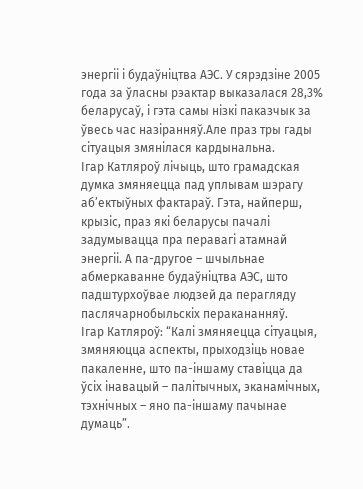энергіі і будаўніцтва АЭС. У сярэдзіне 2005 года за ўласны рэактар выказалася 28,3% беларусаў, і гэта самы нізкі паказчык за ўвесь час назіранняў.Але праз тры гады сітуацыя змянілася кардынальна.
Ігар Катляроў лічыць, што грамадская думка змяняецца пад уплывам шэрагу аб’ектыўных фактараў. Гэта, найперш, крызіс, праз які беларусы пачалі задумывацца пра перавагі атамнай энергіі. А па-другое – шчыльнае абмеркаванне будаўніцтва АЭС, што падштурхоўвае людзей да перагляду паслячарнобыльскіх перакананняў.
Ігар Катляроў: “Калі змяняецца сітуацыя, змяняюцца аспекты, прыходзіць новае пакаленне, што па-іншаму ставіцца да ўсіх інавацый – палітычных, эканамічных, тэхнічных – яно па-іншаму пачынае думаць”.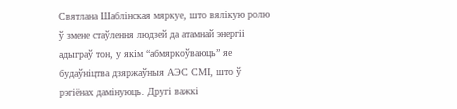Святлана Шаблінская мяркуе, што вялікую ролю ў змене стаўлення людзей да атамнай энергіі адыграў тон, у якім “абмяркоўваюць” яе будаўніцтва дзяржаўныя АЭС СМІ, што ў рэгіёнах дамінуюць. Другі важкі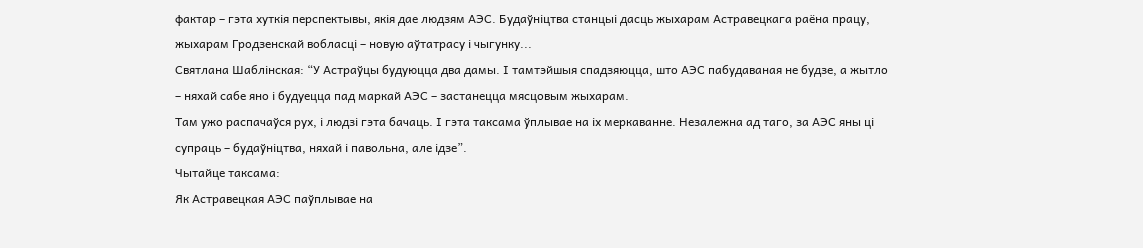фактар – гэта хуткія перспектывы, якія дае людзям АЭС. Будаўніцтва станцыі дасць жыхарам Астравецкага раёна працу, жыхарам Гродзенскай вобласці – новую аўтатрасу і чыгунку...
Святлана Шаблінская: “У Астраўцы будуюцца два дамы. І тамтэйшыя спадзяюцца, што АЭС пабудаваная не будзе, а жытло – няхай сабе яно і будуецца пад маркай АЭС – застанецца мясцовым жыхарам.
Там ужо распачаўся рух, і людзі гэта бачаць. І гэта таксама ўплывае на іх меркаванне. Незалежна ад таго, за АЭС яны ці супраць – будаўніцтва, няхай і павольна, але ідзе”.
Чытайце таксама:
Як Астравецкая АЭС паўплывае на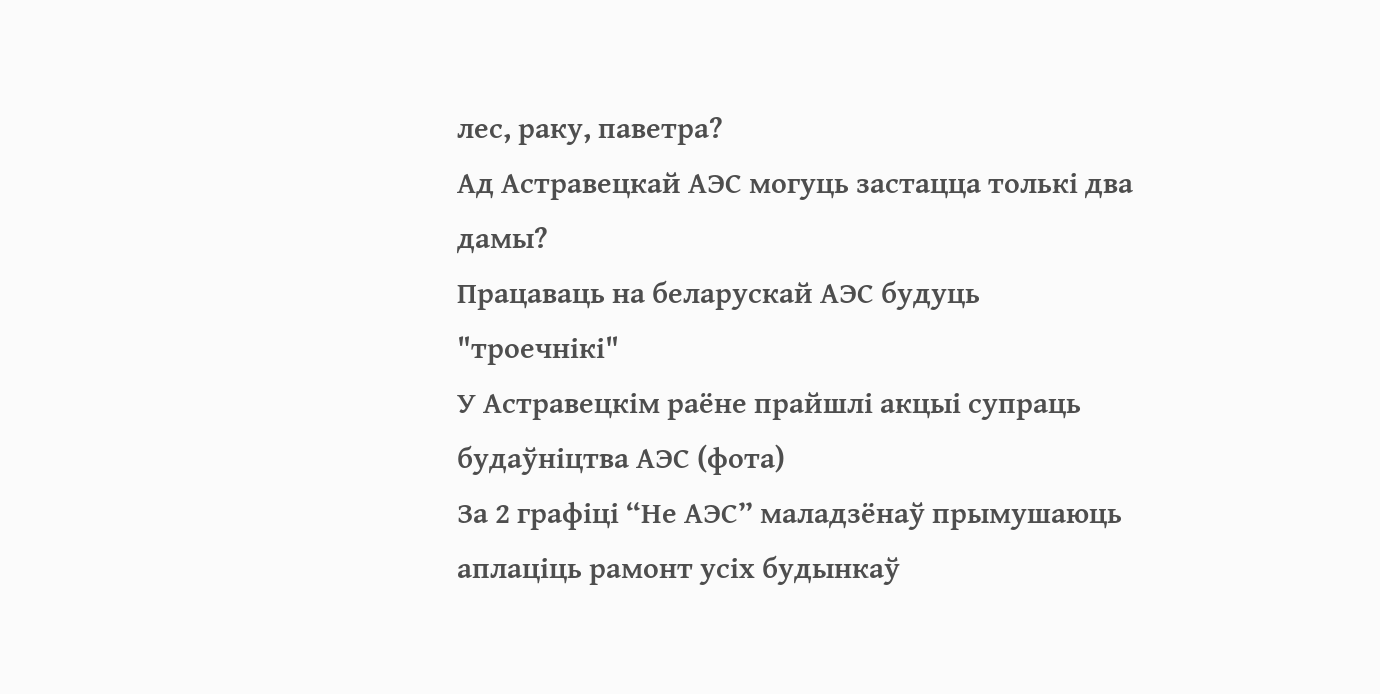лес, раку, паветра?
Ад Астравецкай АЭС могуць застацца толькі два дамы?
Працаваць на беларускай АЭС будуць "троечнікі"
У Астравецкім раёне прайшлі акцыі супраць будаўніцтва АЭС (фота)
За 2 графіці “Не АЭС” маладзёнаў прымушаюць аплаціць рамонт усіх будынкаў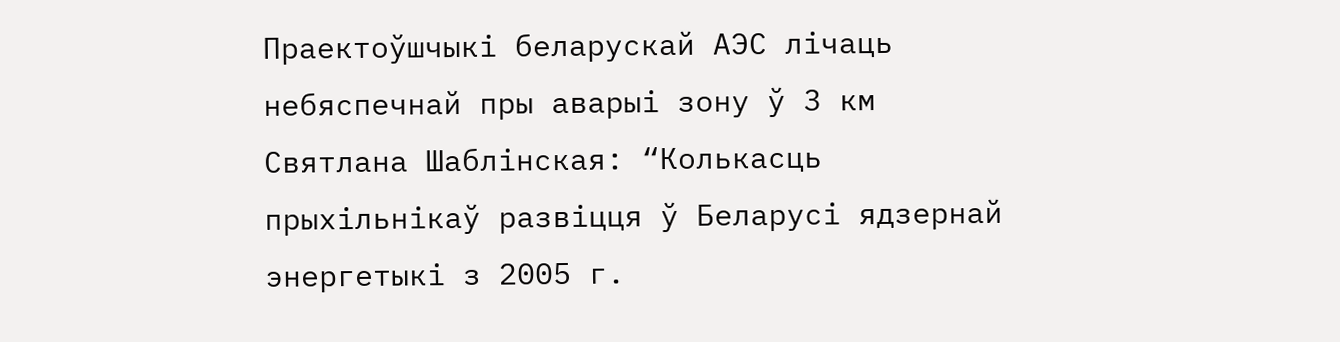Праектоўшчыкі беларускай АЭС лічаць небяспечнай пры аварыі зону ў 3 км
Святлана Шаблінская: “Колькасць прыхільнікаў развіцця ў Беларусі ядзернай энергетыкі з 2005 г.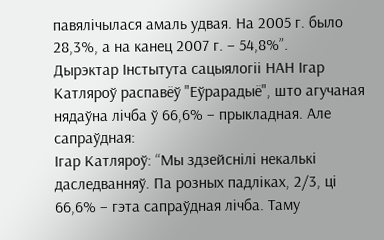павялічылася амаль удвая. На 2005 г. было 28,3%, а на канец 2007 г. – 54,8%”.
Дырэктар Інстытута сацыялогіі НАН Ігар Катляроў распавёў "Еўрарадыё", што агучаная нядаўна лічба ў 66,6% – прыкладная. Але сапраўдная:
Ігар Катляроў: “Мы здзейснілі некалькі даследванняў. Па розных падліках, 2/3, ці 66,6% – гэта сапраўдная лічба. Таму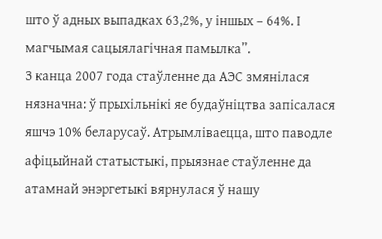што ў адных выпадках 63,2%, у іншых – 64%. І магчымая сацыялагічная памылка”.
З канца 2007 года стаўленне да АЭС змянілася нязначна: ў прыхільнікі яе будаўніцтва запісалася яшчэ 10% беларусаў. Атрымліваецца, што паводле афіцыйнай статыстыкі, прыязнае стаўленне да атамнай энэргетыкі вярнулася ў нашу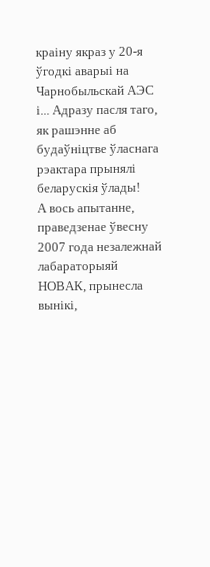краіну якраз у 20-я ўгодкі аварыі на Чарнобыльскай АЭС і... Адразу пасля таго, як рашэнне аб будаўніцтве ўласнага рэактара прынялі беларускія ўлады!
А вось апытанне, праведзенае ўвесну 2007 года незалежнай лабараторыяй НОВАК, прынесла вынікі,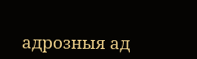адрозныя ад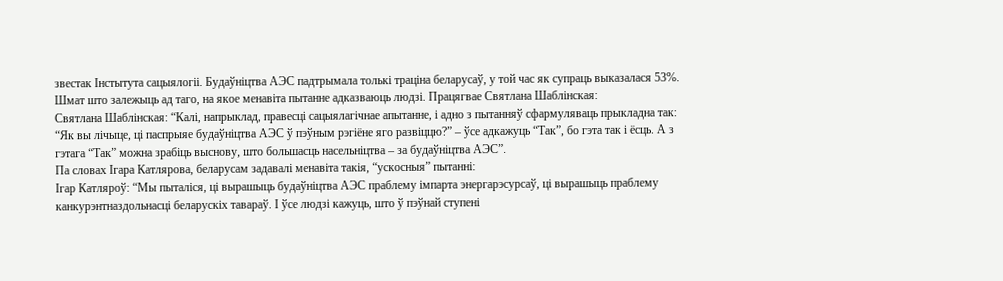звестак Інстытута сацыялогіі. Будаўніцтва АЭС падтрымала толькі траціна беларусаў, у той час як супраць выказалася 53%.
Шмат што залежыць ад таго, на якое менавіта пытанне адказваюць людзі. Працягвае Святлана Шаблінская:
Святлана Шаблінская: “Калі, напрыклад, правесці сацыялагічнае апытанне, і адно з пытанняў сфармуляваць прыкладна так: “Як вы лічыце, ці паспрыяе будаўніцтва АЭС ў пэўным рэгіёне яго развіццю?” – ўсе адкажуць “Так”, бо гэта так і ёсць. А з гэтага “Так” можна зрабіць выснову, што большасць насельніцтва – за будаўніцтва АЭС”.
Па словах Ігара Катлярова, беларусам задавалі менавіта такія, “ускосныя” пытанні:
Ігар Катляроў: “Мы пыталіся, ці вырашыць будаўніцтва АЭС праблему імпарта энергарэсурсаў, ці вырашыць праблему канкурэнтназдольнасці беларускіх тавараў. І ўсе людзі кажуць, што ў пэўнай ступені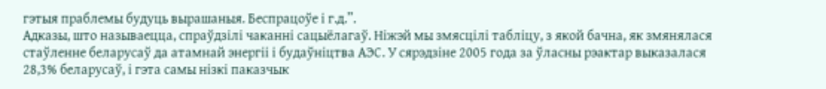гэтыя праблемы будуць вырашаныя. Беспрацоўе і г.д.”.
Адказы, што называецца, спраўдзілі чаканні сацыёлагаў. Ніжэй мы змясцілі табліцу, з якой бачна, як змянялася стаўленне беларусаў да атамнай энергіі і будаўніцтва АЭС. У сярэдзіне 2005 года за ўласны рэактар выказалася 28,3% беларусаў, і гэта самы нізкі паказчык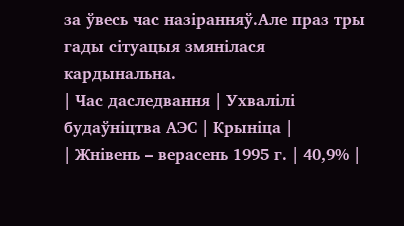за ўвесь час назіранняў.Але праз тры гады сітуацыя змянілася кардынальна.
| Час даследвання | Ухвалілі будаўніцтва АЭС | Крыніца |
| Жнівень – верасень 1995 г. | 40,9% |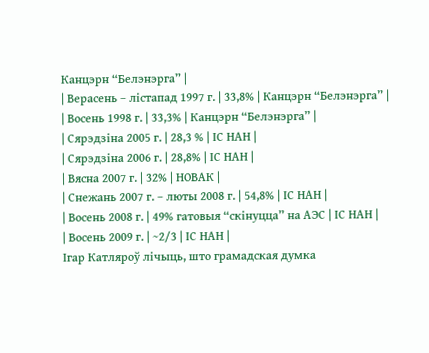Канцэрн “Белэнэрга” |
| Верасень – лістапад 1997 г. | 33,8% | Канцэрн “Белэнэрга” |
| Восень 1998 г. | 33,3% | Канцэрн “Белэнэрга” |
| Сярэдзіна 2005 г. | 28,3 % | ІС НАН |
| Сярэдзіна 2006 г. | 28,8% | ІС НАН |
| Вясна 2007 г. | 32% | НОВАК |
| Снежань 2007 г. – люты 2008 г. | 54,8% | ІС НАН |
| Восень 2008 г. | 49% гатовыя “скінуцца” на АЭС | ІС НАН |
| Восень 2009 г. | ~2/3 | ІС НАН |
Ігар Катляроў лічыць, што грамадская думка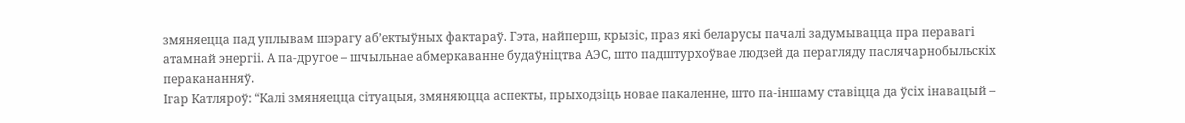змяняецца пад уплывам шэрагу аб’ектыўных фактараў. Гэта, найперш, крызіс, праз які беларусы пачалі задумывацца пра перавагі атамнай энергіі. А па-другое – шчыльнае абмеркаванне будаўніцтва АЭС, што падштурхоўвае людзей да перагляду паслячарнобыльскіх перакананняў.
Ігар Катляроў: “Калі змяняецца сітуацыя, змяняюцца аспекты, прыходзіць новае пакаленне, што па-іншаму ставіцца да ўсіх інавацый –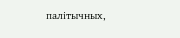палітычных,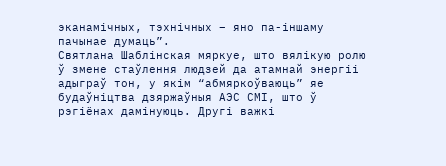эканамічных, тэхнічных – яно па-іншаму пачынае думаць”.
Святлана Шаблінская мяркуе, што вялікую ролю ў змене стаўлення людзей да атамнай энергіі адыграў тон, у якім “абмяркоўваюць” яе будаўніцтва дзяржаўныя АЭС СМІ, што ў рэгіёнах дамінуюць. Другі важкі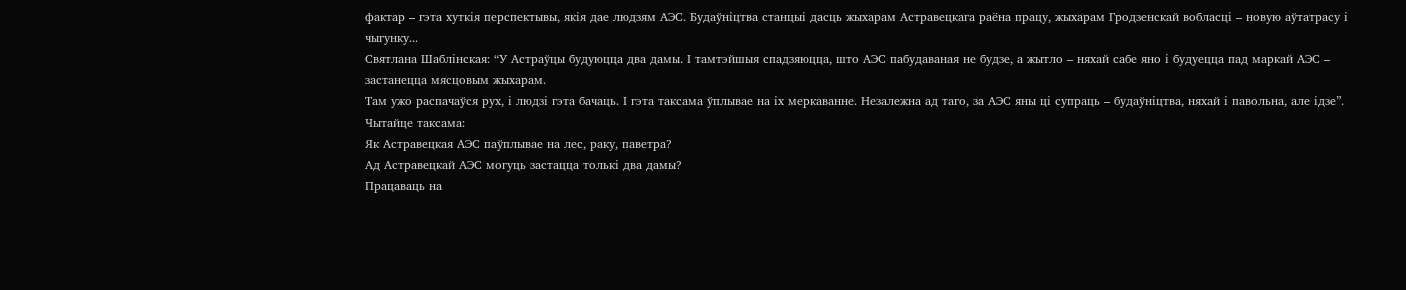фактар – гэта хуткія перспектывы, якія дае людзям АЭС. Будаўніцтва станцыі дасць жыхарам Астравецкага раёна працу, жыхарам Гродзенскай вобласці – новую аўтатрасу і чыгунку...
Святлана Шаблінская: “У Астраўцы будуюцца два дамы. І тамтэйшыя спадзяюцца, што АЭС пабудаваная не будзе, а жытло – няхай сабе яно і будуецца пад маркай АЭС – застанецца мясцовым жыхарам.
Там ужо распачаўся рух, і людзі гэта бачаць. І гэта таксама ўплывае на іх меркаванне. Незалежна ад таго, за АЭС яны ці супраць – будаўніцтва, няхай і павольна, але ідзе”.
Чытайце таксама:
Як Астравецкая АЭС паўплывае на лес, раку, паветра?
Ад Астравецкай АЭС могуць застацца толькі два дамы?
Працаваць на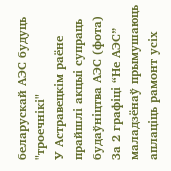беларускай АЭС будуць "троечнікі"
У Астравецкім раёне прайшлі акцыі супраць будаўніцтва АЭС (фота)
За 2 графіці “Не АЭС” маладзёнаў прымушаюць аплаціць рамонт усіх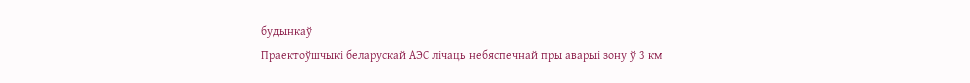будынкаў
Праектоўшчыкі беларускай АЭС лічаць небяспечнай пры аварыі зону ў 3 км